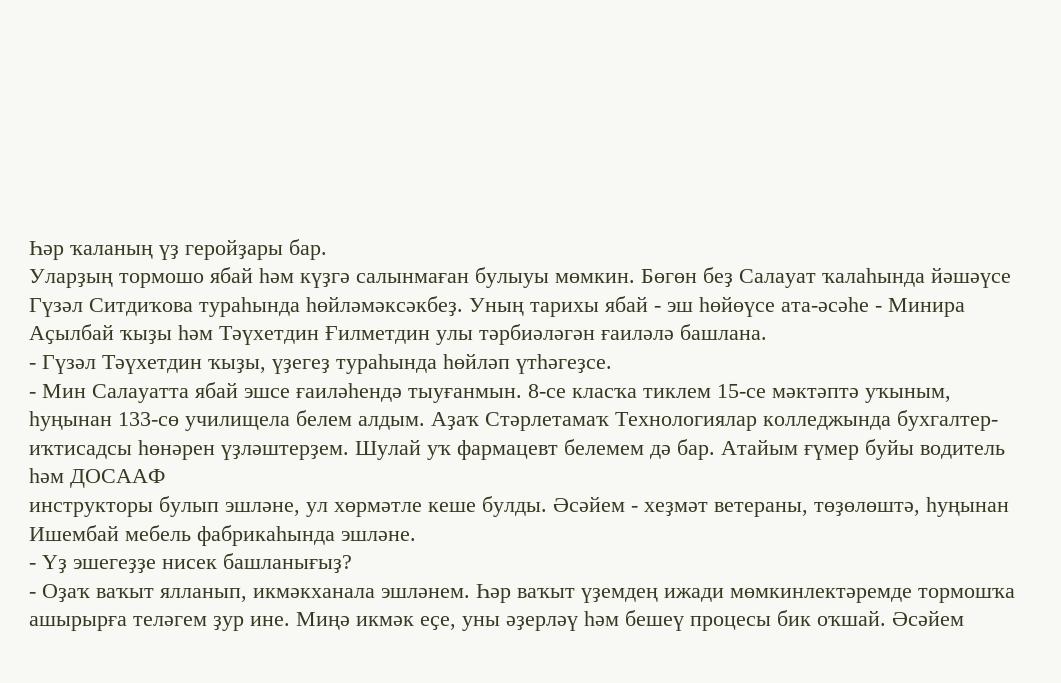Һәр ҡаланың үҙ геройҙары бар.
Уларҙың тормошо ябай һәм күҙгә салынмаған булыуы мөмкин. Бөгөн беҙ Салауат ҡалаһында йәшәүсе Гүзәл Ситдиҡова тураһында һөйләмәксәкбеҙ. Уның тарихы ябай - эш һөйөүсе ата-әсәһе - Минира Аҫылбай ҡыҙы һәм Тәүхетдин Ғилметдин улы тәрбиәләгән ғаиләлә башлана.
- Гүзәл Тәүхетдин ҡыҙы, үҙегеҙ тураһында һөйләп үтһәгеҙсе.
- Мин Салауатта ябай эшсе ғаиләһендә тыуғанмын. 8-се класҡа тиклем 15-се мәктәптә уҡыным, һуңынан 133-сө училищела белем алдым. Аҙаҡ Стәрлетамаҡ Технологиялар колледжында бухгалтер-иҡтисадсы һөнәрен үҙләштерҙем. Шулай уҡ фармацевт белемем дә бар. Атайым ғүмер буйы водитель һәм ДОСААФ
инструкторы булып эшләне, ул хөрмәтле кеше булды. Әсәйем - хеҙмәт ветераны, төҙөлөштә, һуңынан Ишембай мебель фабрикаһында эшләне.
- Үҙ эшегеҙҙе нисек башланығыҙ?
- Оҙаҡ ваҡыт ялланып, икмәкханала эшләнем. Һәр ваҡыт үҙемдең ижади мөмкинлектәремде тормошҡа ашырырға теләгем ҙур ине. Миңә икмәк еҫе, уны әҙерләү һәм бешеү процесы бик оҡшай. Әсәйем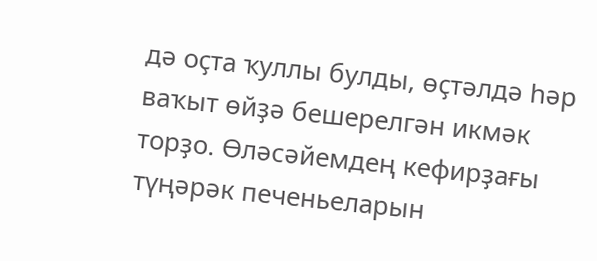дә оҫта ҡуллы булды, өҫтәлдә һәр ваҡыт өйҙә бешерелгән икмәк торҙо. Өләсәйемдең кефирҙағы түңәрәк печеньеларын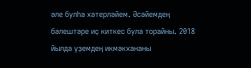әле булһа хәтерләйем. Әсәйемдең бәлештәре иҫ киткес була торайны. 2018 йылда үҙемдең икмәкхананы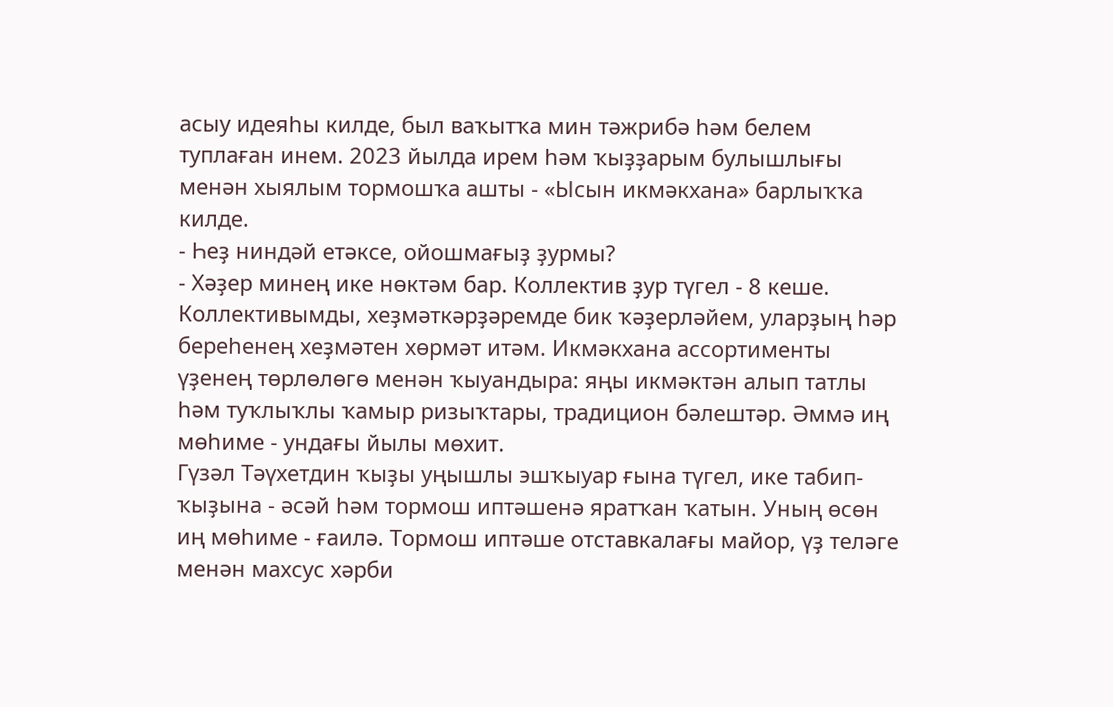асыу идеяһы килде, был ваҡытҡа мин тәжрибә һәм белем туплаған инем. 2023 йылда ирем һәм ҡыҙҙарым булышлығы менән хыялым тормошҡа ашты - «Ысын икмәкхана» барлыҡҡа килде.
- Һеҙ ниндәй етәксе, ойошмағыҙ ҙурмы?
- Хәҙер минең ике нөктәм бар. Коллектив ҙур түгел - 8 кеше. Коллективымды, хеҙмәткәрҙәремде бик ҡәҙерләйем, уларҙың һәр береһенең хеҙмәтен хөрмәт итәм. Икмәкхана ассортименты үҙенең төрлөлөгө менән ҡыуандыра: яңы икмәктән алып татлы һәм туҡлыҡлы ҡамыр ризыҡтары, традицион бәлештәр. Әммә иң мөһиме - ундағы йылы мөхит.
Гүзәл Тәүхетдин ҡыҙы уңышлы эшҡыуар ғына түгел, ике табип-ҡыҙына - әсәй һәм тормош иптәшенә яратҡан ҡатын. Уның өсөн иң мөһиме - ғаилә. Тормош иптәше отставкалағы майор, үҙ теләге менән махсус хәрби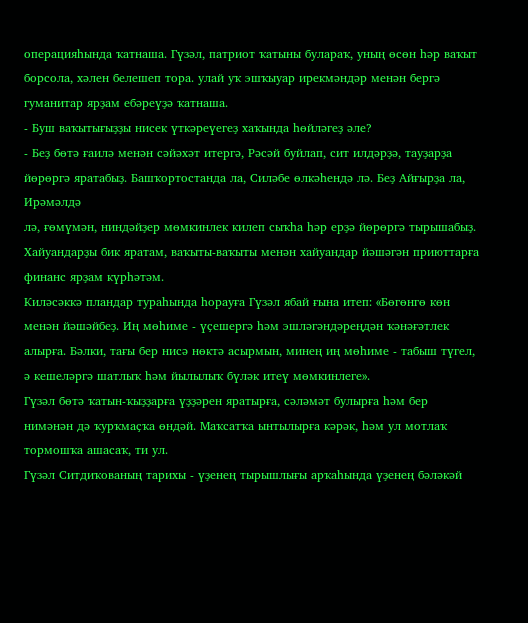операцияһында ҡатнаша. Гүзәл, патриот ҡатыны булараҡ, уның өсөн һәр ваҡыт борсола, хәлен белешеп тора. улай уҡ эшҡыуар ирекмәндәр менән бергә гуманитар ярҙам ебәреүҙә ҡатнаша.
- Буш ваҡытығыҙҙы нисек үткәреүегеҙ хаҡында һөйләгеҙ әле?
- Беҙ бөтә ғаилә менән сәйәхәт итергә, Рәсәй буйлап, сит илдәрҙә, тауҙарҙа йөрөргә яратабыҙ. Башҡортостанда ла, Силәбе өлкәһендә лә. Беҙ Айғырҙа ла, Ирәмәлдә
лә, ғөмүмән, ниндәйҙер мөмкинлек килеп сыҡһа һәр ерҙә йөрөргә тырышабыҙ. Хайуандарҙы бик яратам, ваҡыты-ваҡыты менән хайуандар йәшәгән приюттарға финанс ярҙам күрһәтәм.
Киләсәккә пландар тураһында һорауға Гүзәл ябай ғына итеп: «Бөгөнгө көн менән йәшәйбеҙ. Иң мөһиме - үҫешергә һәм эшләгәндәреңдән ҡәнәғәтлек алырға. Бәлки, тағы бер нисә нөктә асырмын, минең иң мөһиме - табыш түгел, ә кешеләргә шатлыҡ һәм йылылыҡ бүләк итеү мөмкинлеге».
Гүзәл бөтә ҡатын-ҡыҙҙарға үҙҙәрен яратырға, сәләмәт булырға һәм бер нимәнән дә ҡурҡмаҫҡа өндәй. Маҡсатҡа ынтылырға кәрәк, һәм ул мотлаҡ тормошҡа ашасаҡ, ти ул.
Гүзәл Ситдиҡованың тарихы - үҙенең тырышлығы арҡаһында үҙенең бәләкәй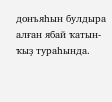донъяһын булдыра алған ябай ҡатын-ҡыҙ тураһында.